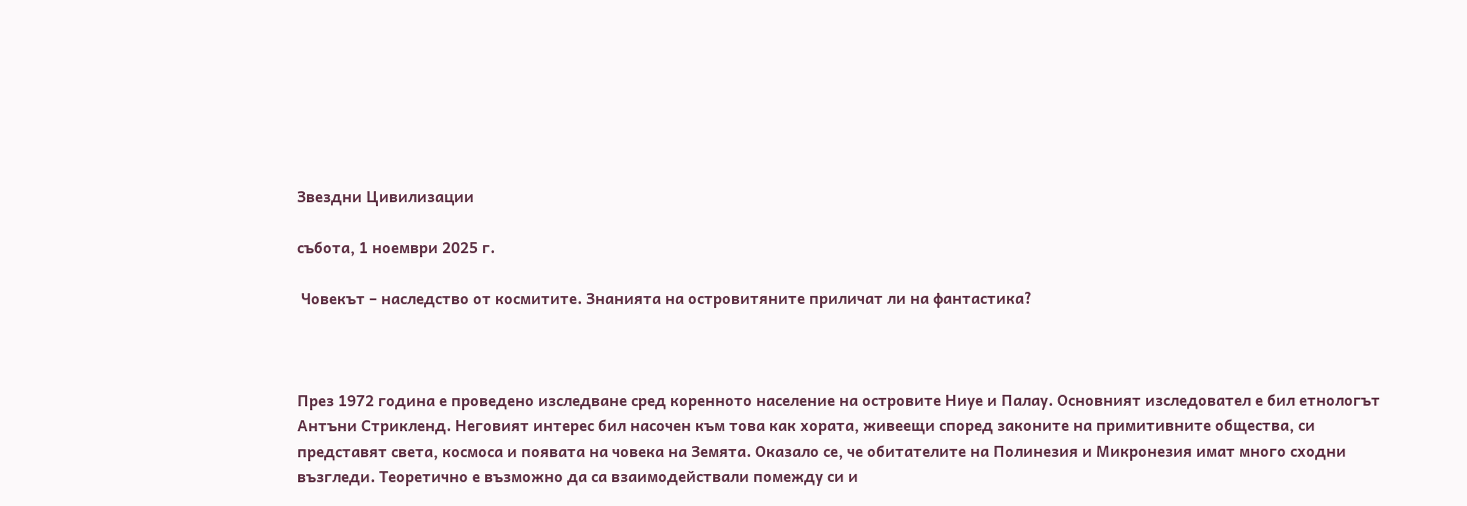Звездни Цивилизации

събота, 1 ноември 2025 г.

 Човекът – наследство от космитите. Знанията на островитяните приличат ли на фантастика?



През 1972 година е проведено изследване сред коренното население на островите Ниуе и Палау. Основният изследовател е бил етнологът Антъни Стрикленд. Неговият интерес бил насочен към това как хората, живеещи според законите на примитивните общества, си представят света, космоса и появата на човека на Земята. Оказало се, че обитателите на Полинезия и Микронезия имат много сходни възгледи. Теоретично е възможно да са взаимодействали помежду си и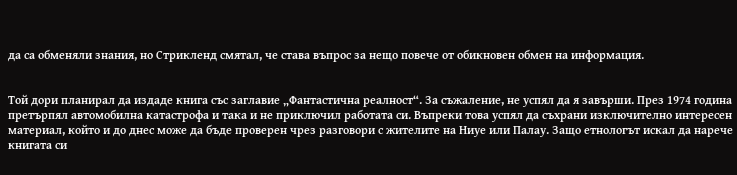да са обменяли знания, но Стрикленд смятал, че става въпрос за нещо повече от обикновен обмен на информация.


Той дори планирал да издаде книга със заглавие „Фантастична реалност“. За съжаление, не успял да я завърши. През 1974 година претърпял автомобилна катастрофа и така и не приключил работата си. Въпреки това успял да съхрани изключително интересен материал, който и до днес може да бъде проверен чрез разговори с жителите на Ниуе или Палау. Защо етнологът искал да нарече книгата си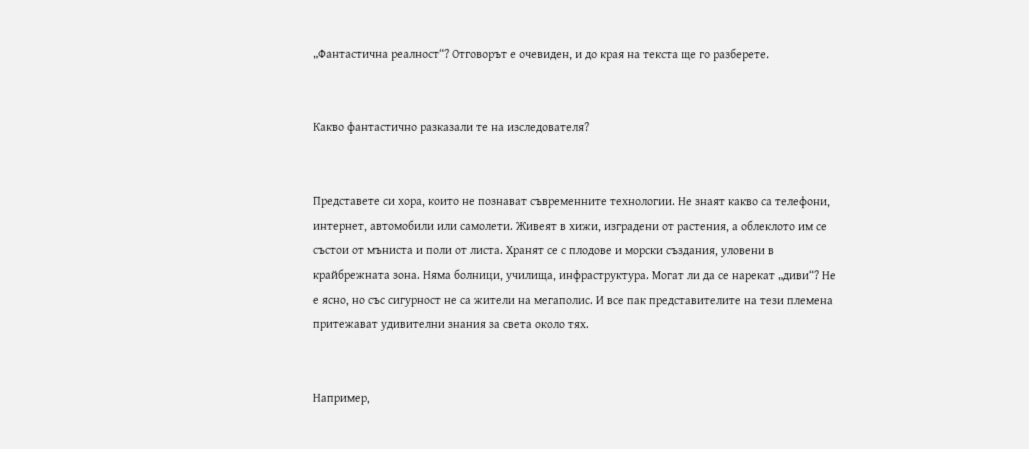„Фантастична реалност“? Отговорът е очевиден, и до края на текста ще го разберете.


Какво фантастично разказали те на изследователя?


Представете си хора, които не познават съвременните технологии. Не знаят какво са телефони, интернет, автомобили или самолети. Живеят в хижи, изградени от растения, а облеклото им се състои от мъниста и поли от листа. Хранят се с плодове и морски създания, уловени в крайбрежната зона. Няма болници, училища, инфраструктура. Могат ли да се нарекат „диви“? Не е ясно, но със сигурност не са жители на мегаполис. И все пак представителите на тези племена притежават удивителни знания за света около тях.


Например,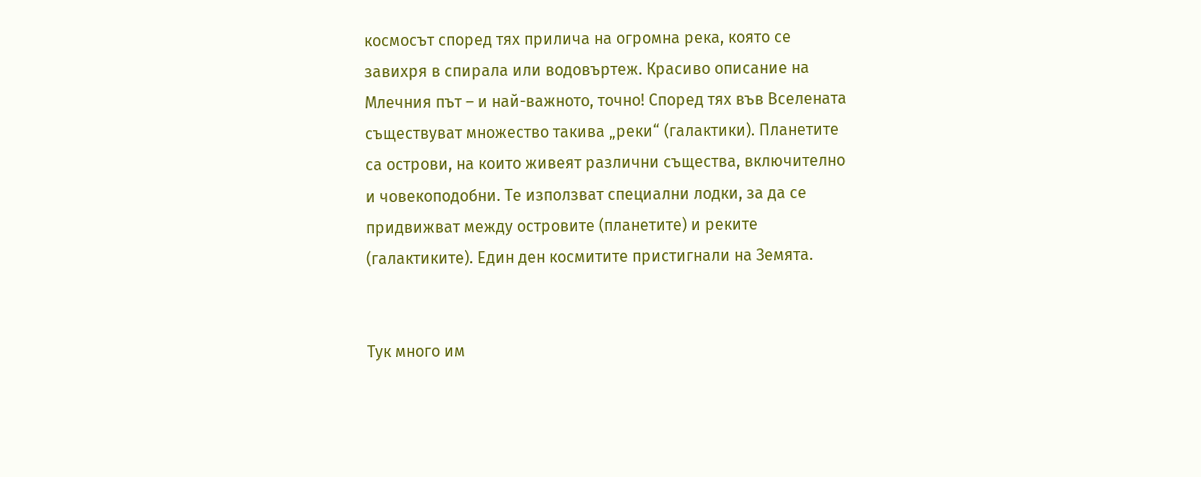космосът според тях прилича на огромна река, която се завихря в спирала или водовъртеж. Красиво описание на Млечния път – и най-важното, точно! Според тях във Вселената съществуват множество такива „реки“ (галактики). Планетите са острови, на които живеят различни същества, включително и човекоподобни. Те използват специални лодки, за да се придвижват между островите (планетите) и реките (галактиките). Един ден космитите пристигнали на Земята.


Тук много им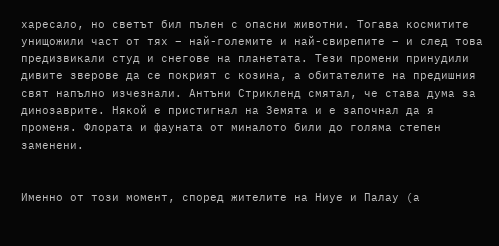харесало, но светът бил пълен с опасни животни. Тогава космитите унищожили част от тях – най-големите и най-свирепите – и след това предизвикали студ и снегове на планетата. Тези промени принудили дивите зверове да се покрият с козина, а обитателите на предишния свят напълно изчезнали. Антъни Стрикленд смятал, че става дума за динозаврите. Някой е пристигнал на Земята и е започнал да я променя. Флората и фауната от миналото били до голяма степен заменени.


Именно от този момент, според жителите на Ниуе и Палау (а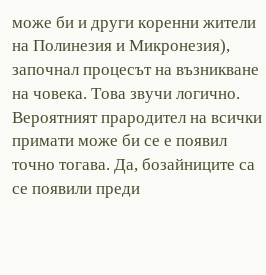може би и други коренни жители на Полинезия и Микронезия), започнал процесът на възникване на човека. Това звучи логично. Вероятният прародител на всички примати може би се е появил точно тогава. Да, бозайниците са се появили преди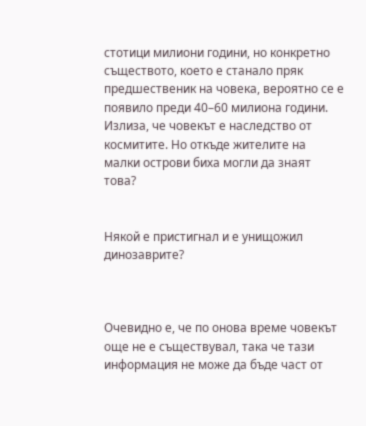стотици милиони години, но конкретно съществото, което е станало пряк предшественик на човека, вероятно се е появило преди 40–60 милиона години. Излиза, че човекът е наследство от космитите. Но откъде жителите на малки острови биха могли да знаят това?


Някой е пристигнал и е унищожил динозаврите?



Очевидно е, че по онова време човекът още не е съществувал, така че тази информация не може да бъде част от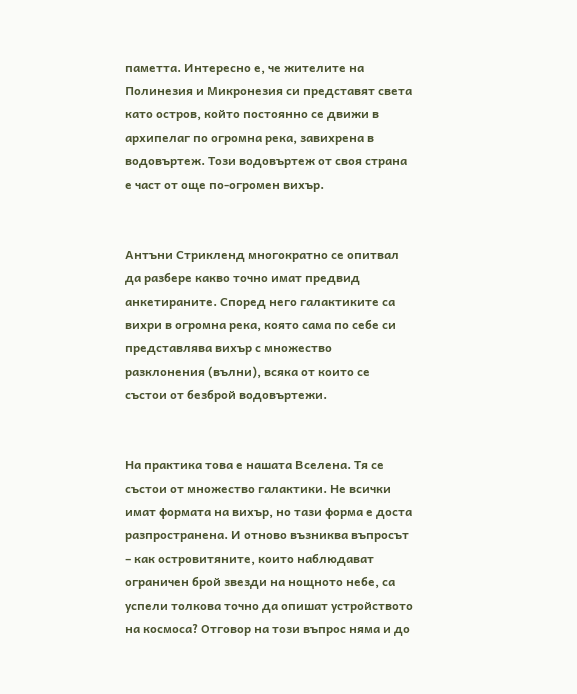паметта. Интересно е, че жителите на Полинезия и Микронезия си представят света като остров, който постоянно се движи в архипелаг по огромна река, завихрена в водовъртеж. Този водовъртеж от своя страна е част от още по-огромен вихър.


Антъни Стрикленд многократно се опитвал да разбере какво точно имат предвид анкетираните. Според него галактиките са вихри в огромна река, която сама по себе си представлява вихър с множество разклонения (вълни), всяка от които се състои от безброй водовъртежи.


На практика това е нашата Вселена. Тя се състои от множество галактики. Не всички имат формата на вихър, но тази форма е доста разпространена. И отново възниква въпросът – как островитяните, които наблюдават ограничен брой звезди на нощното небе, са успели толкова точно да опишат устройството на космоса? Отговор на този въпрос няма и до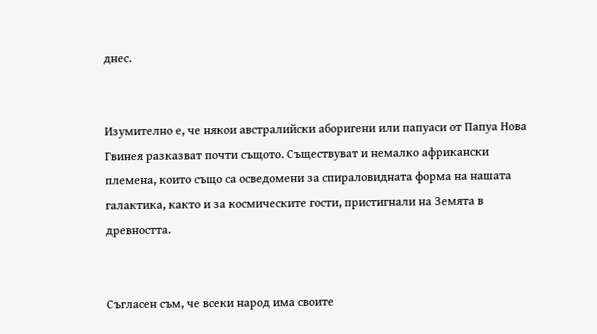днес.


Изумително е, че някои австралийски аборигени или папуаси от Папуа Нова Гвинея разказват почти същото. Съществуват и немалко африкански племена, които също са осведомени за спираловидната форма на нашата галактика, както и за космическите гости, пристигнали на Земята в древността.


Съгласен съм, че всеки народ има своите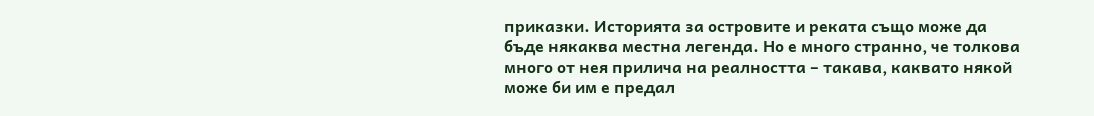приказки. Историята за островите и реката също може да бъде някаква местна легенда. Но е много странно, че толкова много от нея прилича на реалността – такава, каквато някой може би им е предал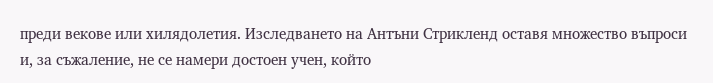преди векове или хилядолетия. Изследването на Антъни Стрикленд оставя множество въпроси и, за съжаление, не се намери достоен учен, който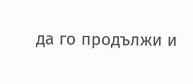да го продължи и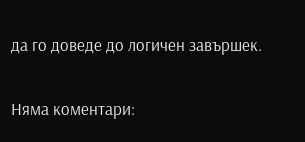да го доведе до логичен завършек.

Няма коментари: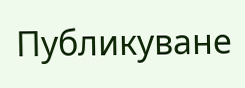Публикуване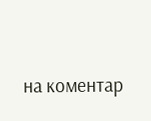на коментар